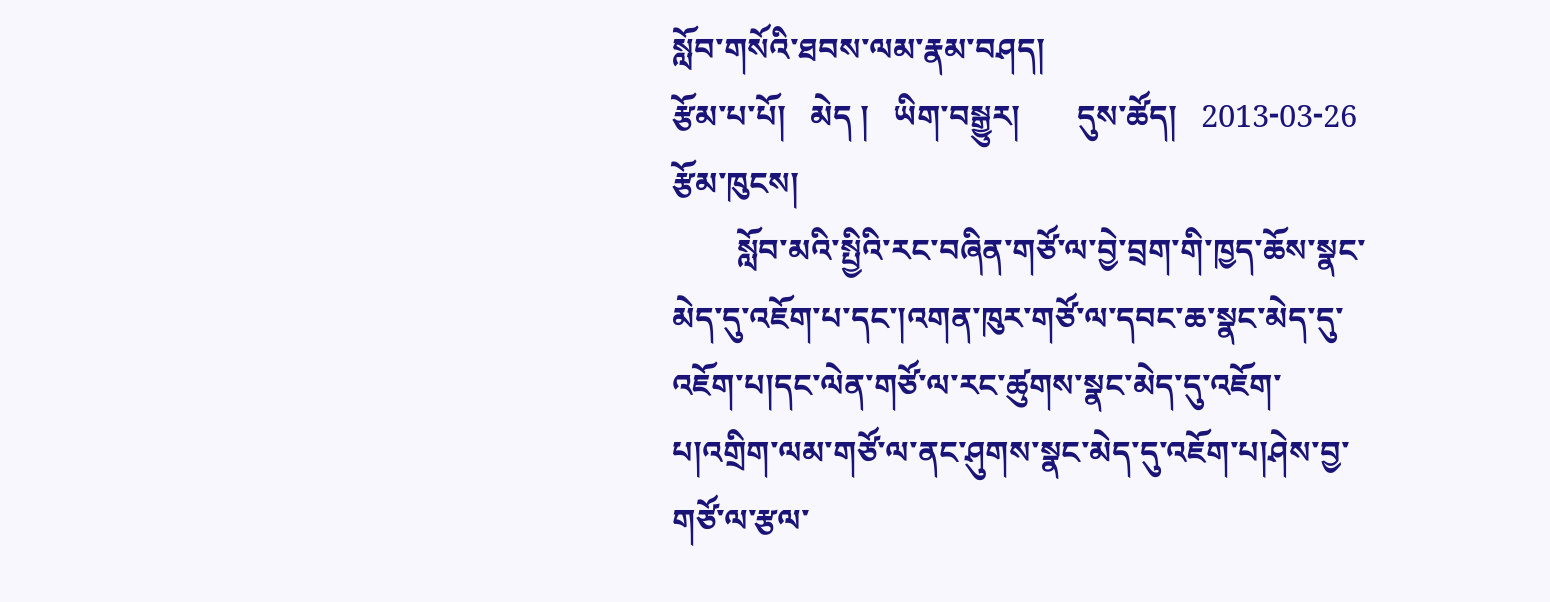སློབ་གསོའི་ཐབས་ལམ་རྣམ་བཤད།
རྩོམ་པ་པོ།   མེད །   ཡིག་བསྒྱུར།       དུས་ཚོད།   2013-03-26   རྩོམ་ཁུངས།
        སློབ་མའི་སྤྱིའི་རང་བཞིན་གཙོ་ལ་བྱེ་བྲག་གི་ཁྱད་ཆོས་སྣང་མེད་དུ་འཇོག་པ་དང་།འགན་ཁུར་གཙོ་ལ་དབང་ཆ་སྣང་མེད་དུ་འཇོག་པ།དང་ལེན་གཙོ་ལ་རང་ཚུགས་སྣང་མེད་དུ་འཇོག་པ།འགྲིག་ལམ་གཙོ་ལ་ནང་ཤུགས་སྣང་མེད་དུ་འཇོག་པ།ཤེས་བྱ་གཙོ་ལ་རྩལ་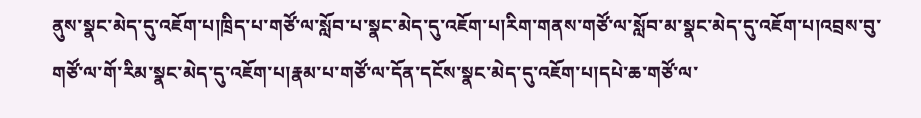ནུས་སྣང་མེད་དུ་འཇོག་པ།ཁྲིད་པ་གཙོ་ལ་སློབ་པ་སྣང་མེད་དུ་འཇོག་པ།རིག་གནས་གཙོ་ལ་སློབ་མ་སྣང་མེད་དུ་འཇོག་པ།འབྲས་བུ་གཙོ་ལ་གོ་རིམ་སྣང་མེད་དུ་འཇོག་པ།རྣམ་པ་གཙོ་ལ་དོན་དངོས་སྣང་མེད་དུ་འཇོག་པ།དཔེ་ཆ་གཙོ་ལ་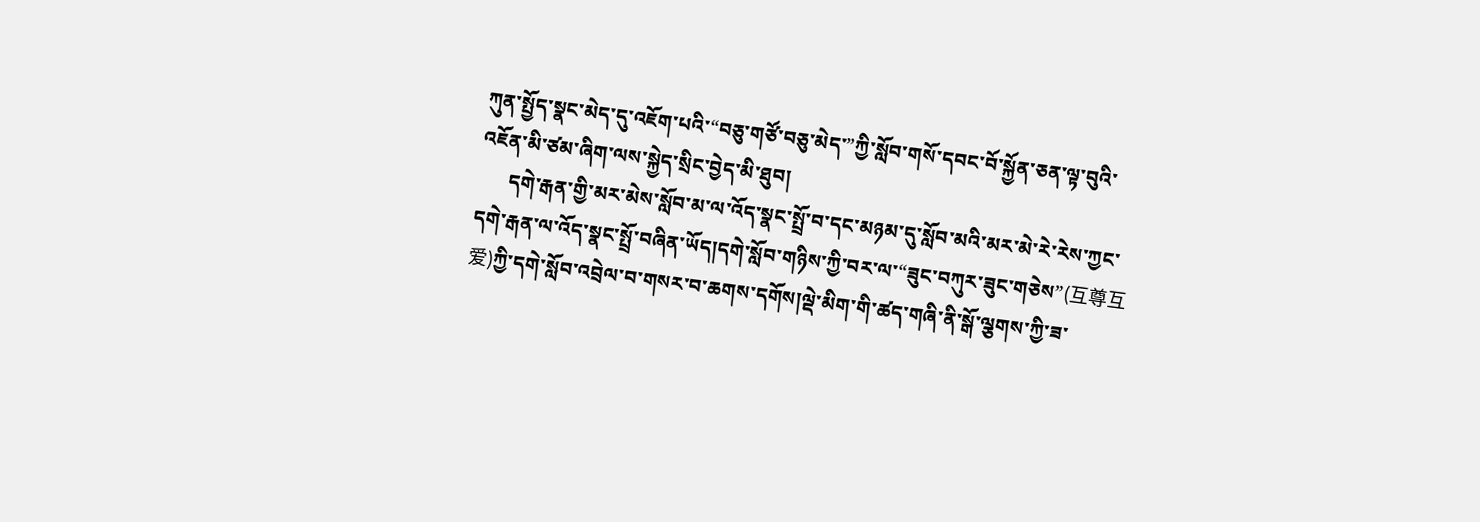ཀུན་སྤྱོད་སྣང་མེད་དུ་འཇོག་པའི་“བཅུ་གཙོ་བཅུ་མེད་”ཀྱི་སློབ་གསོ་དབང་བོ་སྐྱོན་ཅན་ལྟ་བུའི་འཇོན་མི་ཙམ་ཞིག་ལས་སྐྱེད་སྲིང་བྱེད་མི་ཐུབ།
      དགེ་རྒན་གྱི་མར་མེས་སློབ་མ་ལ་འོད་སྣང་སྤྲོ་བ་དང་མཉམ་དུ་སློབ་མའི་མར་མེ་རེ་རེས་ཀྱང་དགེ་རྒན་ལ་འོད་སྣང་སྤྲོ་བཞིན་ཡོད།དགེ་སློབ་གཉིས་ཀྱི་བར་ལ་“ཟུང་བཀུར་ཟུང་གཅེས”(互尊互爱)ཀྱི་དགེ་སློབ་འབྲེལ་བ་གསར་བ་ཆགས་དགོས།ལྡེ་མིག་གི་ཚད་གཞི་ནི་སྒོ་ལྕགས་ཀྱི་ཟ་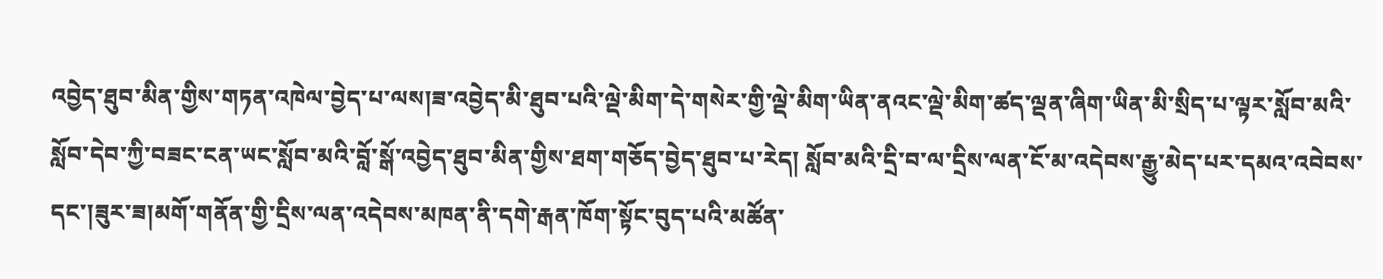འབྱེད་ཐུབ་མིན་གྱིས་གཏན་འཁེལ་བྱེད་པ་ལས།ཟ་འབྱེད་མི་ཐུབ་པའི་ལྡེ་མིག་དེ་གསེར་གྱི་ལྡེ་མིག་ཡིན་ནའང་ལྡེ་མིག་ཚད་ལྡན་ཞིག་ཡིན་མི་སྲིད་པ་ལྟར་སློབ་མའི་སློབ་དེབ་ཀྱི་བཟང་ངན་ཡང་སློབ་མའི་བློ་སྒོ་འབྱེད་ཐུབ་མིན་གྱིས་ཐག་གཅོད་བྱེད་ཐུབ་པ་རེད། སློབ་མའི་དྲི་བ་ལ་དྲིས་ལན་ངོ་མ་འདེབས་རྒྱུ་མེད་པར་དམའ་འབེབས་དང་།ཟུར་ཟ།མགོ་གནོན་གྱི་དྲིས་ལན་འདེབས་མཁན་ནི་དགེ་རྒན་ཁོག་སྟོང་བུད་པའི་མཚོན་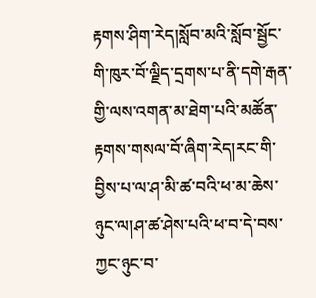རྟགས་ཤིག་རེད།སློབ་མའི་སློབ་སྦྱོང་གི་ཁུར་བོ་ལྗིད་དྲགས་པ་ནི་དགེ་རྒན་གྱི་ལས་འགན་མ་ཐེག་པའི་མཚོན་རྟགས་གསལ་བོ་ཞིག་རེད།རང་གི་བྱིས་པ་ལ་ཤ་མི་ཚ་བའི་ཕ་མ་ཆེས་ཉུང་ལ།ཤ་ཚ་ཤེས་པའི་ཕ་བ་དེ་བས་ཀྱང་ཉུང་བ་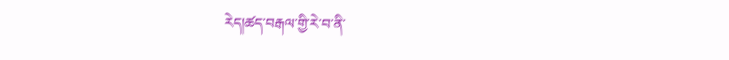རེད།ཚད་བརྒལ་གྱི་རེ་བ་ནི་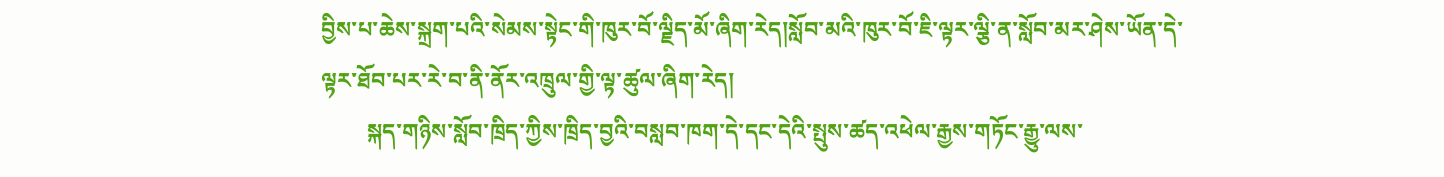བྱིས་པ་ཆེས་སྐྲག་པའི་སེམས་སྟེང་གི་ཁུར་བོ་ལྗིད་མོ་ཞིག་རེད།སློབ་མའི་ཁུར་བོ་ཇི་ལྟར་ལྕི་ན་སློབ་མར་ཤེས་ཡོན་དེ་ལྟར་ཐོབ་པར་རེ་བ་ནི་ནོར་འཁྲུལ་གྱི་ལྟ་ཚུལ་ཞིག་རེད།
        སྐད་གཉིས་སློབ་ཁྲིད་ཀྱིས་ཁྲིད་བྱའི་བསླབ་ཁག་དེ་དང་དེའི་སྤུས་ཚད་འཕེལ་རྒྱས་གཏོང་རྒྱུ་ལས་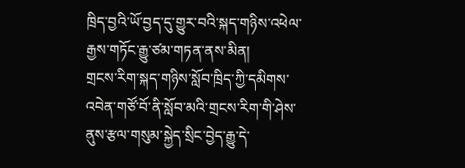ཁྲིད་བྱའི་ཡོ་བྱད་དུ་གྱུར་བའི་སྐད་གཉིས་འཕེལ་རྒྱས་གཏོང་རྒྱུ་ཙམ་གཏན་ནས་མིན།
གྲངས་རིག་སྐད་གཉིས་སློབ་ཁྲིད་ཀྱི་དམིགས་འབེན་གཙོ་བོ་ནི་སློབ་མའི་གྲངས་རིག་གི་ཤེས་ནུས་རྩལ་གསུམ་སྐྱེད་སྲིང་བྱེད་རྒྱུ་དེ་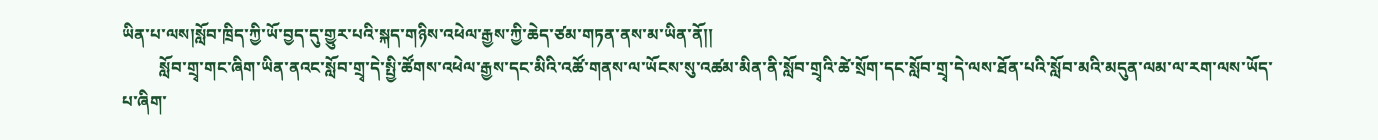ཡིན་པ་ལས།སློབ་ཁྲིད་ཀྱི་ཡོ་བྱད་དུ་གྱུར་པའི་སྐད་གཉིས་འཕེལ་རྒྱས་ཀྱི་ཆེད་ཙམ་གཏན་ནས་མ་ཡིན་ནོ།།
         སློབ་གྲྭ་གང་ཞིག་ཡིན་ནའང་སློབ་གྲྭ་དེ་སྤྱི་ཚོགས་འཕེལ་རྒྱས་དང་མིའི་འཚོ་གནས་ལ་ཡོངས་སུ་འཚམ་མིན་ནི་སློབ་གྲྭའི་ཚེ་སྲོག་དང་སློབ་གྲྭ་དེ་ལས་ཐོན་པའི་སློབ་མའི་མདུན་ལམ་ལ་རག་ལས་ཡོད་པ་ཞིག་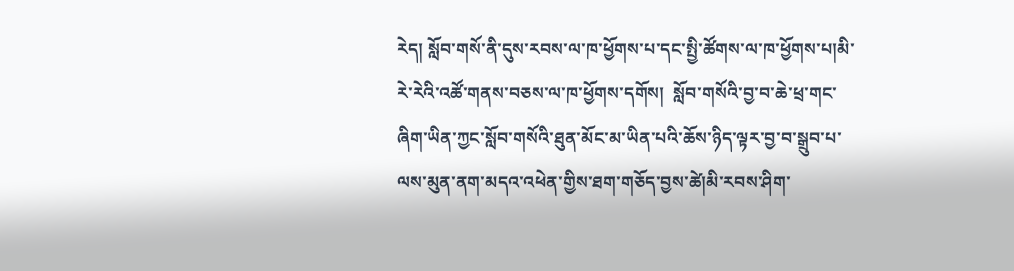རེད། སློབ་གསོ་ནི་དུས་རབས་ལ་ཁ་ཕྱོགས་པ་དང་སྤྱི་ཚོགས་ལ་ཁ་ཕྱོགས་པ།མི་རེ་རེའི་འཚོ་གནས་བཅས་ལ་ཁ་ཕྱོགས་དགོས།  སློབ་གསོའི་བྱ་བ་ཆེ་ཕྲ་གང་ཞིག་ཡིན་ཀྱང་སློབ་གསོའི་ཐུན་མོང་མ་ཡིན་པའི་ཆོས་ཉིད་ལྟར་བྱ་བ་སྒྲུབ་པ་ལས་མུན་ནག་མདའ་འཕེན་གྱིས་ཐག་གཅོད་བྱས་ཚེ།མི་རབས་ཤིག་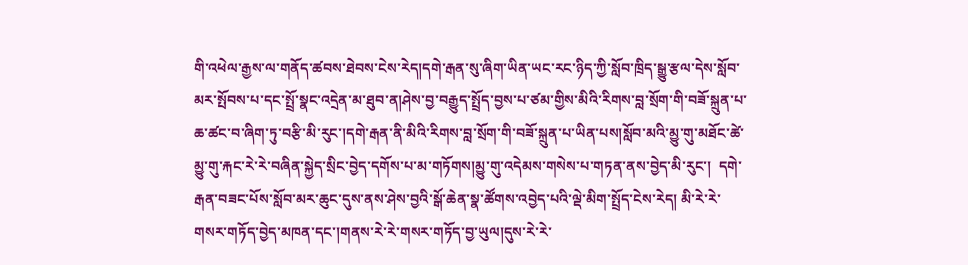གི་འཕེལ་རྒྱས་ལ་གནོད་ཚབས་ཐེབས་ངེས་རེད།དགེ་རྒན་སུ་ཞིག་ཡིན་ཡང་རང་ཉིད་ཀྱི་སློབ་ཁྲིད་སྒྱུ་རྩལ་དེས་སློབ་མར་སྤོབས་པ་དང་སྤྲོ་སྣང་འདྲེན་མ་ཐུབ་ན།ཤེས་བྱ་བརྒྱུད་སྤྲོད་བྱས་པ་ཙམ་གྱིས་མིའི་རིགས་བླ་སྲོག་གི་བཟོ་སྐྲུན་པ་ཆ་ཚང་བ་ཞིག་ཏུ་བརྩི་མི་རུང་།དགེ་རྒན་ནི་མིའི་རིགས་བླ་སྲོག་གི་བཟོ་སྐྲུན་པ་ཡིན་པས།སློབ་མའི་མྱུ་གུ་མཐོང་ཚེ་མྱུ་གུ་རྐང་རེ་རེ་བཞིན་སྐྱེད་སྲིང་བྱེད་དགོས་པ་མ་གཏོགས།མྱུ་གུ་འདེམས་གསེས་པ་གཏན་ནས་བྱེད་མི་རུང་།  དགེ་རྒན་བཟང་པོས་སློབ་མར་ཆུང་དུས་ནས་ཤེས་བྱའི་སྒོ་ཆེན་སྣ་ཚོགས་འབྱེད་པའི་ལྡེ་མིག་སྤྲོད་ངེས་རེད། མི་རེ་རེ་གསར་གཏོད་བྱེད་མཁན་དང་།གནས་རེ་རེ་གསར་གཏོད་བྱ་ཡུལ།དུས་རེ་རེ་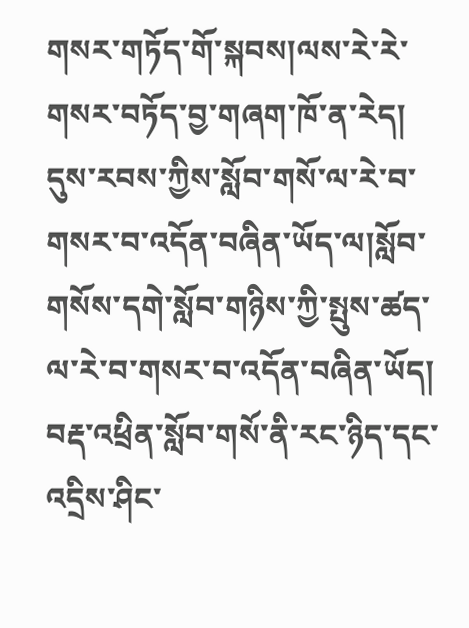གསར་གཏོད་གོ་སྐབས།ལས་རེ་རེ་གསར་བཏོད་བྱ་གཞག་ཁོ་ན་རེད།   དུས་རབས་ཀྱིས་སློབ་གསོ་ལ་རེ་བ་གསར་བ་འདོན་བཞིན་ཡོད་ལ།སློབ་གསོས་དགེ་སློབ་གཉིས་ཀྱི་སྤུས་ཚད་ལ་རེ་བ་གསར་བ་འདོན་བཞིན་ཡོད།
བརྡ་འཕྲིན་སློབ་གསོ་ནི་རང་ཉིད་དང་འདྲིས་ཤིང་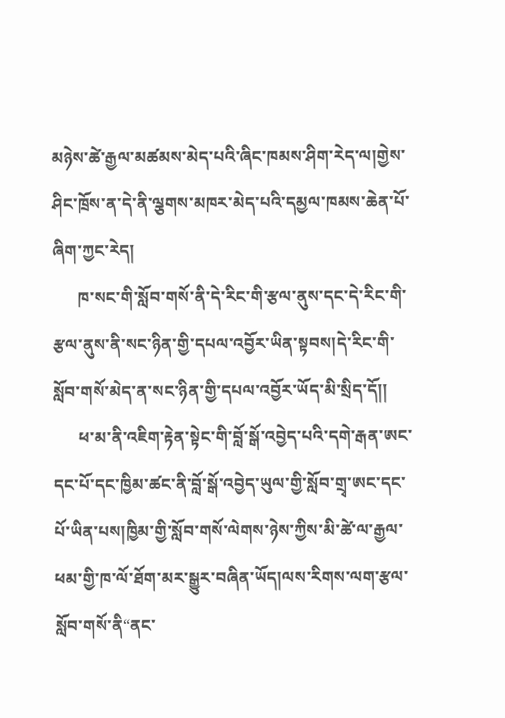མཉེས་ཚེ་རྒྱལ་མཚམས་མེད་པའི་ཞིང་ཁམས་ཤིག་རེད་ལ།གྱེས་ཤིང་ཁྲོས་ན་དེ་ནི་ལྕགས་མཁར་མེད་པའི་དམྱལ་ཁམས་ཆེན་པོ་ཞིག་ཀྱང་རེད།
      ཁ་སང་གི་སློབ་གསོ་ནི་དེ་རིང་གི་རྩལ་ནུས་དང་དེ་རིང་གི་རྩལ་ནུས་ནི་སང་ཉིན་གྱི་དཔལ་འབྱོར་ཡིན་སྟབས།དེ་རིང་གི་སློབ་གསོ་མེད་ན་སང་ཉིན་གྱི་དཔལ་འབྱོར་ཡོད་མི་སྲིད་དོ།།
      ཕ་མ་ནི་འཇིག་རྟེན་སྟེང་གི་བློ་སྒོ་འབྱེད་པའི་དགེ་རྒན་ཨང་དང་པོ་དང་ཁྱིམ་ཚང་ནི་བློ་སྒོ་འབྱེད་ཡུལ་གྱི་སློབ་གྲྭ་ཨང་དང་པོ་ཡིན་པས།ཁྱིམ་གྱི་སློབ་གསོ་ལེགས་ཉེས་ཀྱིས་མི་ཚེ་ལ་རྒྱལ་ཕམ་གྱི་ཁ་ལོ་ཐོག་མར་སྒྱུར་བཞིན་ཡོད།ལས་རིགས་ལག་རྩལ་སློབ་གསོ་ནི“ནང་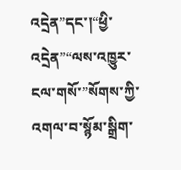འདྲེན”དང་།“ཕྱི་འདྲེན”“ལས་འཁྱུར་ངལ་གསོ་”སོགས་ཀྱི་འགལ་བ་སྙོམ་སྒྲིག་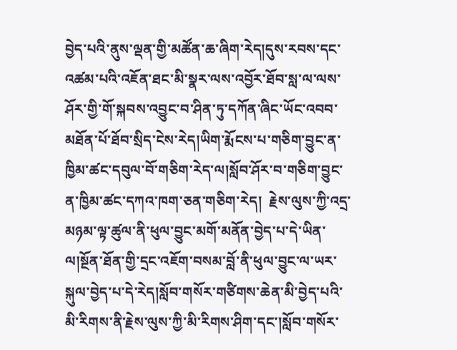བྱེད་པའི་ནུས་ལྡན་གྱི་མཚོན་ཆ་ཞིག་རེད།དུས་རབས་དང་འཚམ་པའི་འཇོན་ཐང་མི་སྣར་ལས་འབྱོར་ཐོབ་སླ་ལ་ལས་ཤོར་གྱི་གོ་སྐབས་འབྱུང་བ་ཤིན་ཏུ་དཀོན་ཞིང་ཡོང་འབབ་མཐོན་པོ་ཐོབ་སྲིད་ངེས་རེད།ཡིག་རྨོངས་པ་གཅིག་བྱུང་ན་ཁྱིམ་ཚང་དབུལ་བོ་གཅིག་རེད་ལ།སློབ་ཤོར་བ་གཅིག་བྱུང་ན་ཁྱིམ་ཚང་དཀའ་ཁག་ཅན་གཅིག་རེད།  རྗེས་ལུས་ཀྱི་འདྲ་མཉམ་ལྟ་ཚུལ་ནི་ཕུལ་བྱུང་མགོ་མནོན་བྱེད་པ་དེ་ཡིན་ལ།སྔོན་ཐོན་གྱི་དྲང་འཇོག་བསམ་བློ་ནི་ཕུལ་བྱུང་ལ་ཡར་སྐུལ་བྱེད་པ་དེ་རེད།སློབ་གསོར་གཙིགས་ཆེན་མི་བྱེད་པའི་མི་རིགས་ནི་རྗེས་ལུས་ཀྱི་མི་རིགས་ཤིག་དང་།སློབ་གསོར་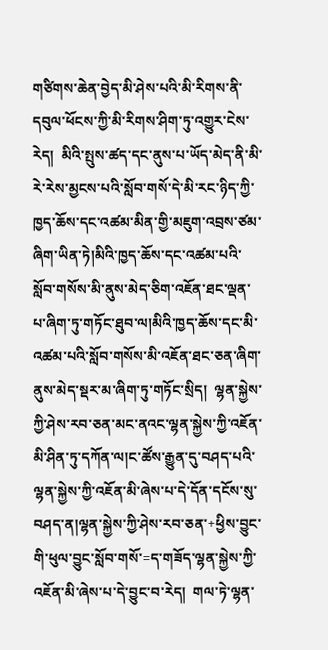གཙིགས་ཆེན་བྱེད་མི་ཤེས་པའི་མི་རིགས་ནི་དབུལ་ཕོངས་ཀྱི་མི་རིགས་ཤིག་ཏུ་འགྱུར་ངེས་རེད།  མིའི་སྤུས་ཚད་དང་ནུས་པ་ཡོད་མེད་ནི་མི་རེ་རེས་མྱངས་པའི་སློབ་གསོ་དེ་མི་རང་ཉིད་ཀྱི་ཁྱད་ཆོས་དང་འཚམ་མིན་གྱི་མཇུག་འབྲས་ཙམ་ཞིག་ཡིན་ཏེ།མིའི་ཁྱད་ཆོས་དང་འཚམ་པའི་སློབ་གསོས་མི་ནུས་མེད་ཅིག་འཇོན་ཐང་ལྡན་པ་ཞིག་ཏུ་གཏོང་ཐུབ་ལ།མིའི་ཁྱད་ཆོས་དང་མི་འཚམ་པའི་སློབ་གསོས་མི་འཇོན་ཐང་ཅན་ཞིག་ནུས་མེད་སྡར་མ་ཞིག་ཏུ་གཏོང་སྲིད།  ལྷན་སྐྱེས་ཀྱི་ཤེས་རབ་ཅན་མང་ནའང་ལྷན་སྐྱེས་ཀྱི་འཇོན་མི་ཤིན་ཏུ་དཀོན་ལ།ང་ཚོས་རྒྱུན་དུ་བཤད་པའི་ལྷན་སྐྱེས་ཀྱི་འཇོན་མི་ཞེས་པ་དེ་དོན་དངོས་སུ་བཤད་ན།ལྷན་སྐྱེས་ཀྱི་ཤེས་རབ་ཅན་+ཕྱིས་བྱུང་གི་ཕུལ་བྱུང་སློབ་གསོ་=ད་གཟོད་ལྷན་སྐྱེས་ཀྱི་འཇོན་མི་ཞེས་པ་དེ་བྱུང་བ་རེད།  གལ་ཏེ་ལྷན་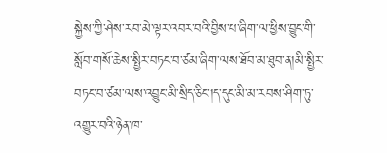སྐྱེས་ཀྱི་ཤེས་རབ་མེ་ལྟར་འབར་བའི་བྱིས་པ་ཞིག་ལ་ཕྱིས་བྱུང་གི་སློབ་གསོ་ཆེས་སྤྱིར་བཏང་བ་ཙམ་ཞིག་ལས་ཐོབ་མ་ཐུབ་ན།མི་སྤྱིར་བཏང་བ་ཙམ་ལས་འབྱུང་མི་སྲིད་ཅིང་།ད་དུང་མི་མ་རབས་ཤིག་ཏུ་འགྱུར་བའི་ཉེན་ཁ་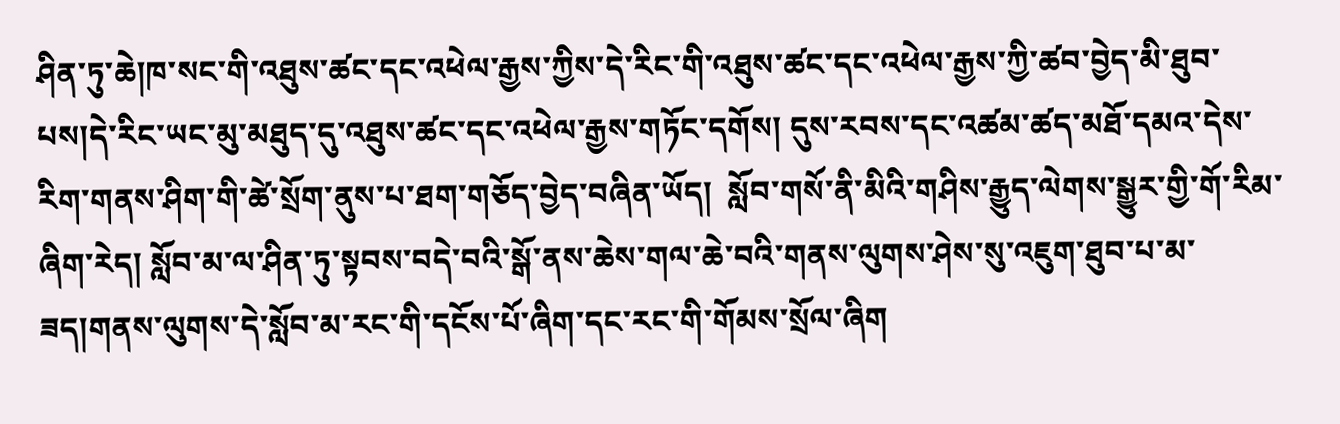ཤིན་ཏུ་ཆེ།ཁ་སང་གི་འཐུས་ཚང་དང་འཕེལ་རྒྱས་ཀྱིས་དེ་རིང་གི་འཐུས་ཚང་དང་འཕེལ་རྒྱས་ཀྱི་ཚབ་བྱེད་མི་ཐུབ་པས།དེ་རིང་ཡང་མུ་མཐུད་དུ་འཐུས་ཚང་དང་འཕེལ་རྒྱས་གཏོང་དགོས། དུས་རབས་དང་འཚམ་ཚད་མཐོ་དམའ་དེས་རིག་གནས་ཤིག་གི་ཚེ་སྲོག་ནུས་པ་ཐག་གཅོད་བྱེད་བཞིན་ཡོད།  སློབ་གསོ་ནི་མིའི་གཤིས་རྒྱུད་ལེགས་སྒྱུར་གྱི་གོ་རིམ་ཞིག་རེད། སློབ་མ་ལ་ཤིན་ཏུ་སྟབས་བདེ་བའི་སྒོ་ནས་ཆེས་གལ་ཆེ་བའི་གནས་ལུགས་ཤེས་སུ་འཇུག་ཐུབ་པ་མ་ཟད།གནས་ལུགས་དེ་སློབ་མ་རང་གི་དངོས་པོ་ཞིག་དང་རང་གི་གོམས་སྲོལ་ཞིག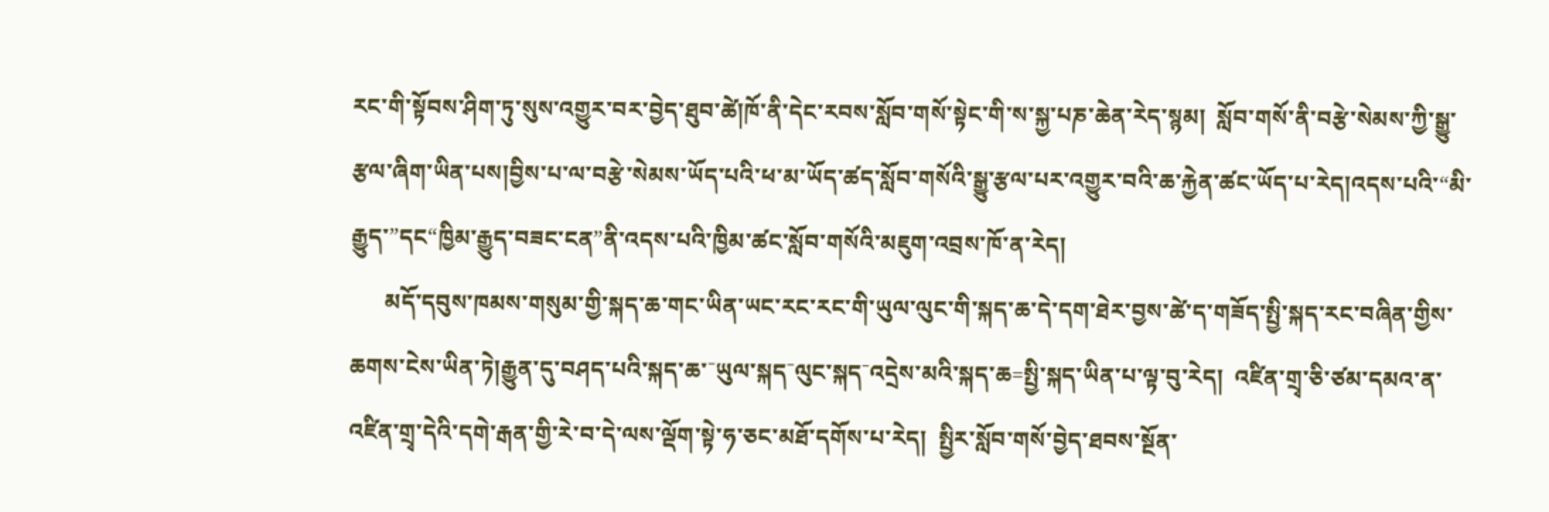རང་གི་སྟོབས་ཤིག་ཏུ་སུས་འགྱུར་བར་བྱེད་ཐུབ་ཚེ།ཁོ་ནི་དེང་རབས་སློབ་གསོ་སྟེང་གི་ས་སྐྱ་པཎ་ཆེན་རེད་སྙམ།  སློབ་གསོ་ནི་བརྩེ་སེམས་ཀྱི་སྒྱུ་རྩལ་ཞིག་ཡིན་པས།བྱིས་པ་ལ་བརྩེ་སེམས་ཡོད་པའི་ཕ་མ་ཡོད་ཚད་སློབ་གསོའི་སྒྱུ་རྩལ་པར་འགྱུར་བའི་ཆ་རྐྱེན་ཚང་ཡོད་པ་རེད།འདས་པའི་“མི་རྒྱུད་”དང“ཁྱིམ་རྒྱུད་བཟང་ངན”ནི་འདས་པའི་ཁྱིམ་ཚང་སློབ་གསོའི་མཇུག་འབྲས་ཁོ་ན་རེད།
      མདོ་དབུས་ཁམས་གསུམ་གྱི་སྐད་ཆ་གང་ཡིན་ཡང་རང་རང་གི་ཡུལ་ལུང་གི་སྐད་ཆ་དེ་དག་ཐེར་བྱས་ཚེ་ད་གཟོད་སྤྱི་སྐད་རང་བཞིན་གྱིས་ཆགས་ངེས་ཡིན་ཏེ།རྒྱུན་དུ་བཤད་པའི་སྐད་ཆ་ˉཡུལ་སྐདˉལུང་སྐདˉའདྲེས་མའི་སྐད་ཆ=སྤྱི་སྐད་ཡིན་པ་ལྟ་བུ་རེད།  འཛིན་གྲྭ་ཅི་ཙམ་དམའ་ན་འཛིན་གྲྭ་དེའི་དགེ་རྒན་གྱི་རེ་བ་དེ་ལས་ལྡོག་སྟེ་ཧ་ཅང་མཐོ་དགོས་པ་རེད།  སྤྱིར་སློབ་གསོ་བྱེད་ཐབས་སྔོན་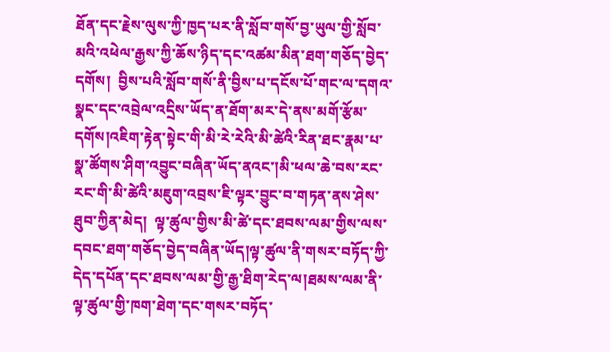ཐོན་དང་རྗེས་ལུས་ཀྱི་ཁྱད་པར་ནི་སློབ་གསོ་བྱ་ཡུལ་གྱི་སློབ་མའི་འཕེལ་རྒྱས་ཀྱི་ཆོས་ཉིད་དང་འཚམ་མིན་ཐག་གཅོད་བྱེད་དགོས།  བྱིས་པའི་སློབ་གསོ་ནི་བྱིས་པ་དངོས་པོ་གང་ལ་དགའ་སྣང་དང་འབྲེལ་འདྲིས་ཡོད་ན་ཐོག་མར་དེ་ནས་མགོ་རྩོམ་དགོས།འཇིག་རྟེན་སྟེང་གི་མི་རེ་རེའི་མི་ཚེའི་རིན་ཐང་རྣམ་པ་སྣ་ཚོགས་ཤིག་འབྱུང་བཞིན་ཡོད་ནའང་།མི་ཕལ་ཆེ་བས་རང་རང་གི་མི་ཚེའི་མཇུག་འབྲས་ཇི་ལྟར་བྱུང་བ་གཏན་ནས་ཤེས་ཐུབ་ཀྱིན་མེད།  ལྟ་ཚུལ་གྱིས་མི་ཚེ་དང་ཐབས་ལམ་གྱིས་ལས་དབང་ཐག་གཅོད་བྱེད་བཞིན་ཡོད།ལྟ་ཚུལ་ནི་གསར་བཏོད་ཀྱི་དེད་དཔོན་དང་ཐབས་ལམ་གྱི་རྒྱ་ཐིག་རེད་ལ།ཐམས་ལམ་ནི་ལྟ་ཚུལ་གྱི་ཁག་ཐེག་དང་གསར་བཏོད་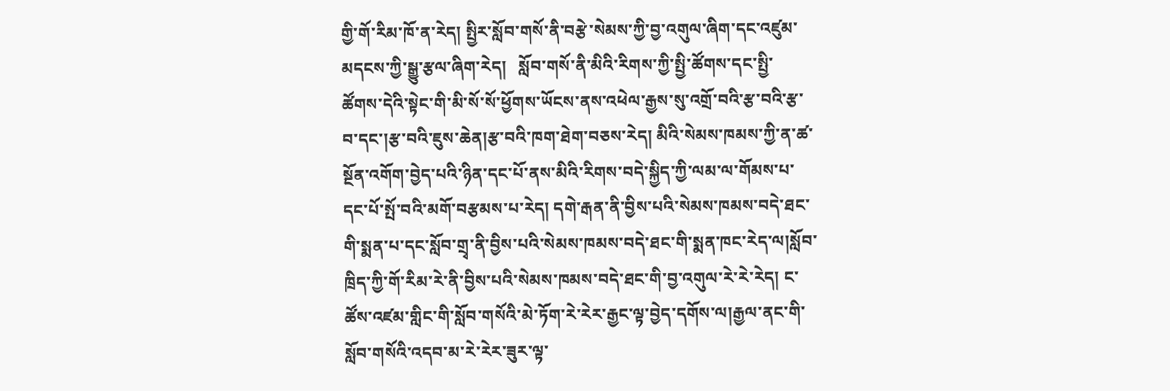གྱི་གོ་རིམ་ཁོ་ན་རེད། སྤྱིར་སློབ་གསོ་ནི་བརྩེ་སེམས་ཀྱི་བྱ་འགུལ་ཞིག་དང་འཛུམ་མདངས་ཀྱི་སྒྱུ་རྩལ་ཞིག་རེད།   སློབ་གསོ་ནི་མིའི་རིགས་ཀྱི་སྤྱི་ཚོགས་དང་སྤྱི་ཚོགས་དེའི་སྟེང་གི་མི་སོ་སོ་ཕྱོགས་ཡོངས་ནས་འཕེལ་རྒྱས་སུ་འགྲོ་བའི་རྩ་བའི་རྩ་བ་དང་།རྩ་བའི་ཇུས་ཆེན།རྩ་བའི་ཁག་ཐེག་བཅས་རེད། མིའི་སེམས་ཁམས་ཀྱི་ན་ཚ་སྔོན་འགོག་བྱེད་པའི་ཉིན་དང་པོ་ནས་མིའི་རིགས་བདེ་སྐྱིད་ཀྱི་ལམ་ལ་གོམས་པ་དང་པོ་སྤོ་བའི་མགོ་བརྩམས་པ་རེད། དགེ་རྒན་ནི་བྱིས་པའི་སེམས་ཁམས་བདེ་ཐང་གི་སྨན་པ་དང་སློབ་གྲྭ་ནི་བྱིས་པའི་སེམས་ཁམས་བདེ་ཐང་གི་སྨན་ཁང་རེད་ལ།སློབ་ཁྲིད་ཀྱི་གོ་རིམ་རེ་ནི་བྱིས་པའི་སེམས་ཁམས་བདེ་ཐང་གི་བྱ་འགུལ་རེ་རེ་རེད། ང་ཚོས་འཛམ་གླིང་གི་སློབ་གསོའི་མེ་ཏོག་རེ་རེར་རྒྱང་ལྟ་བྱེད་དགོས་ལ།རྒྱལ་ནང་གི་སློབ་གསོའི་འདབ་མ་རེ་རེར་ཟུར་ལྟ་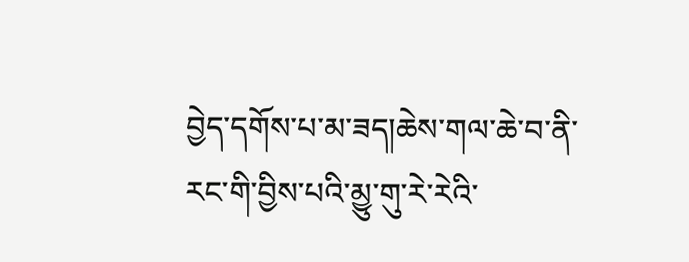བྱེད་དགོས་པ་མ་ཟད།ཆེས་གལ་ཆེ་བ་ནི་རང་གི་བྱིས་པའི་མྱུ་གུ་རེ་རེའི་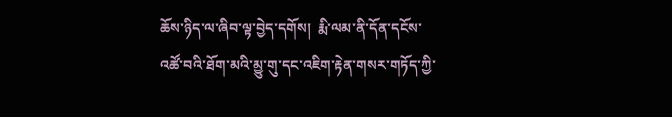ཆོས་ཉིད་ལ་ཞིབ་ལྟ་བྱེད་དགོས།  རྨི་ལམ་ནི་དོན་དངོས་འཚོ་བའི་ཐོག་མའི་མྱུ་གུ་དང་འཇིག་རྟེན་གསར་གཏོད་ཀྱི་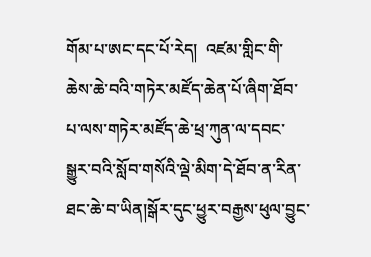གོམ་པ་ཨང་དང་པོ་རེད།  འཛམ་གླིང་གི་ཆེས་ཆེ་བའི་གཏེར་མཛོད་ཆེན་པོ་ཞིག་ཐོབ་པ་ལས་གཏེར་མཛོད་ཆེ་ཕྲ་ཀུན་ལ་དབང་སྒྱུར་བའི་སློབ་གསོའི་ལྡེ་མིག་དེ་ཐོབ་ན་རིན་ཐང་ཆེ་བ་ཡིན།སྒོར་དུང་ཕྱུར་བརྒྱས་ཕུལ་བྱུང་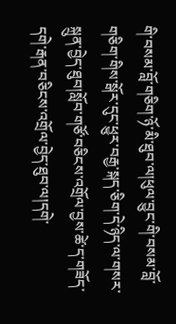གི་བསམ་བློ་གཅིག་ཉོ་མི་ཐུབ་ལ།ཕུལ་བྱུང་གི་བསམ་བློ་གཅིག་གིས་སྒོར་དུང་ཕྱུར་བརྒྱ་སྐད་ཅིག་དེ་ཉིད་ལ་གསར་སྐྲུན་བྱེད་ཐུབ།སློབ་གཙོ་བཅིངས་འགྲོལ་བྱས་ཚེ་ད་གཟོད་དགེ་རྒན་བཅིངས་འགྲོལ་བྱེད་ཐུབ་ལ།དགེ་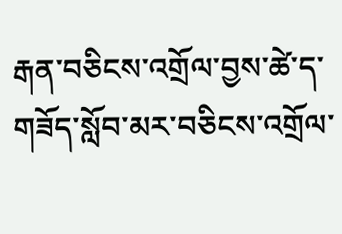རྒན་བཅིངས་འགྲོལ་བྱས་ཚེ་ད་གཟོད་སློབ་མར་བཅིངས་འགྲོལ་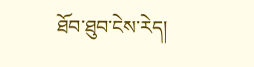ཐོབ་ཐུབ་ངེས་རེད།